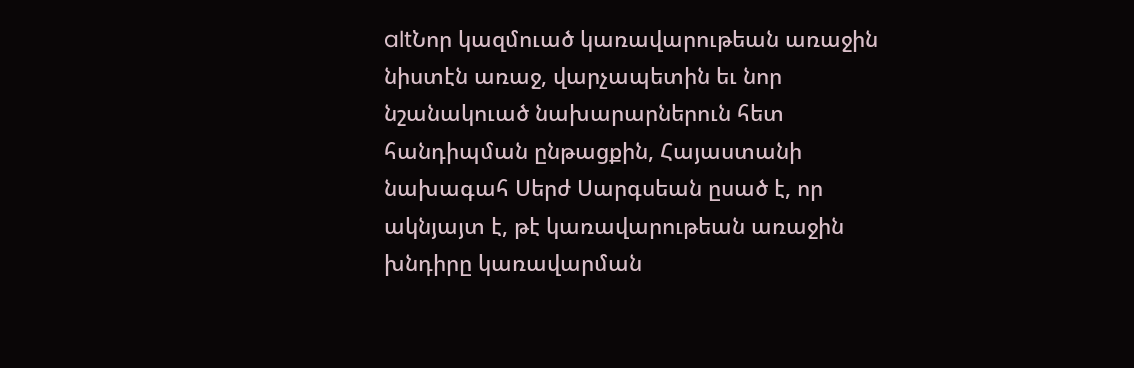altՆոր կազմուած կառավարութեան առաջին նիստէն առաջ, վարչապետին եւ նոր նշանակուած նախարարներուն հետ հանդիպման ընթացքին, Հայաստանի նախագահ Սերժ Սարգսեան ըսած է, որ ակնյայտ է, թէ կառավարութեան առաջին խնդիրը կառավարման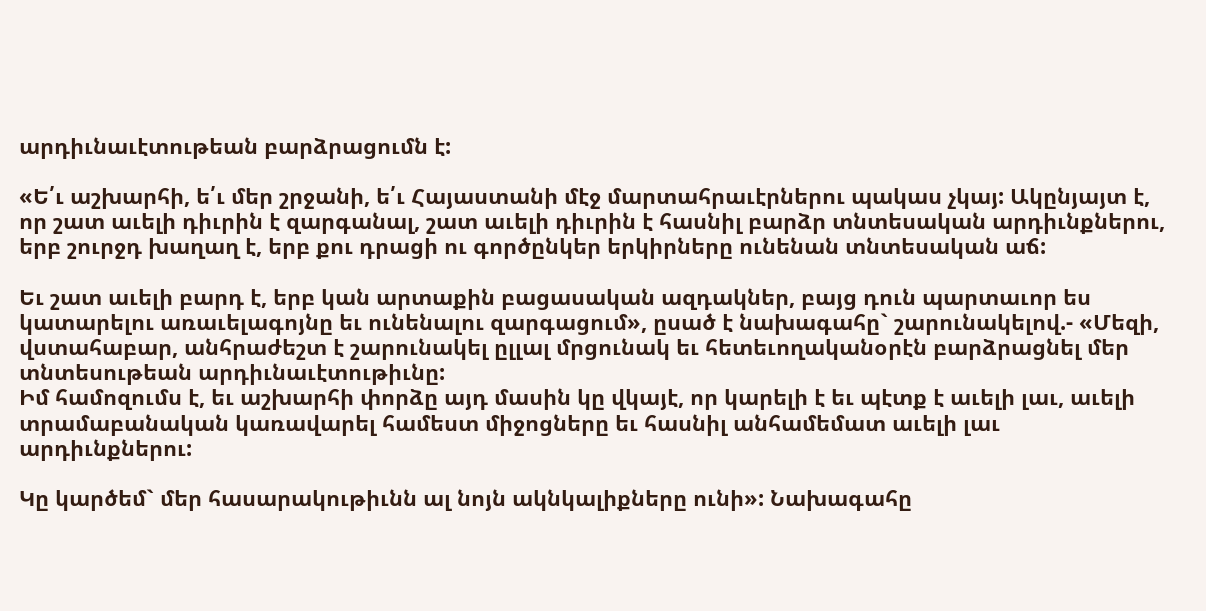արդիւնաւէտութեան բարձրացումն է:

«Ե՛ւ աշխարհի, ե՛ւ մեր շրջանի, ե՛ւ Հայաստանի մէջ մարտահրաւէրներու պակաս չկայ: Ակընյայտ է, որ շատ աւելի դիւրին է զարգանալ, շատ աւելի դիւրին է հասնիլ բարձր տնտեսական արդիւնքներու, երբ շուրջդ խաղաղ է, երբ քու դրացի ու գործընկեր երկիրները ունենան տնտեսական աճ:

Եւ շատ աւելի բարդ է, երբ կան արտաքին բացասական ազդակներ, բայց դուն պարտաւոր ես կատարելու առաւելագոյնը եւ ունենալու զարգացում», ըսած է նախագահը` շարունակելով.- «Մեզի, վստահաբար, անհրաժեշտ է շարունակել ըլլալ մրցունակ եւ հետեւողականօրէն բարձրացնել մեր տնտեսութեան արդիւնաւէտութիւնը:
Իմ համոզումս է, եւ աշխարհի փորձը այդ մասին կը վկայէ, որ կարելի է եւ պէտք է աւելի լաւ, աւելի տրամաբանական կառավարել համեստ միջոցները եւ հասնիլ անհամեմատ աւելի լաւ արդիւնքներու:

Կը կարծեմ` մեր հասարակութիւնն ալ նոյն ակնկալիքները ունի»: Նախագահը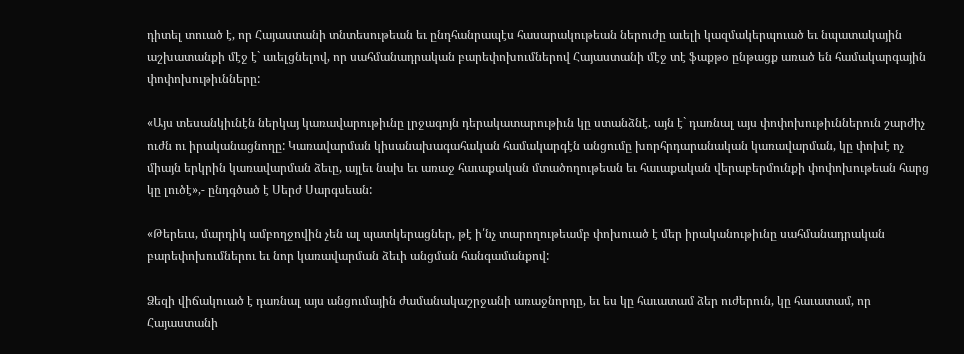դիտել տուած է, որ Հայաստանի տնտեսութեան եւ ընդհանրապէս հասարակութեան ներուժը աւելի կազմակերպուած եւ նպատակային աշխատանքի մէջ է` աւելցնելով, որ սահմանադրական բարեփոխումներով Հայաստանի մէջ տէ ֆաքթօ ընթացք առած են համակարգային փոփոխութիւնները:

«Այս տեսանկիւնէն ներկայ կառավարութիւնը լրջագոյն դերակատարութիւն կը ստանձնէ. այն է` դառնալ այս փոփոխութիւններուն շարժիչ ուժն ու իրականացնողը: Կառավարման կիսանախագահական համակարգէն անցումը խորհրդարանական կառավարման, կը փոխէ ոչ միայն երկրին կառավարման ձեւը, այլեւ նախ եւ առաջ հաւաքական մտածողութեան եւ հաւաքական վերաբերմունքի փոփոխութեան հարց կը լուծէ»,- ընդգծած է Սերժ Սարգսեան:

«Թերեւս, մարդիկ ամբողջովին չեն ալ պատկերացներ, թէ ի՛նչ տարողութեամբ փոխուած է մեր իրականութիւնը սահմանադրական բարեփոխումներու եւ նոր կառավարման ձեւի անցման հանգամանքով:

Ձեզի վիճակուած է դառնալ այս անցումային ժամանակաշրջանի առաջնորդը, եւ ես կը հաւատամ ձեր ուժերուն, կը հաւատամ, որ Հայաստանի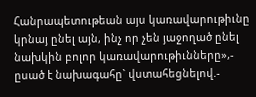Հանրապետութեան այս կառավարութիւնը կրնայ ընել այն, ինչ որ չեն յաջողած ընել նախկին բոլոր կառավարութիւնները»,- ըսած է նախագահը` վստահեցնելով.-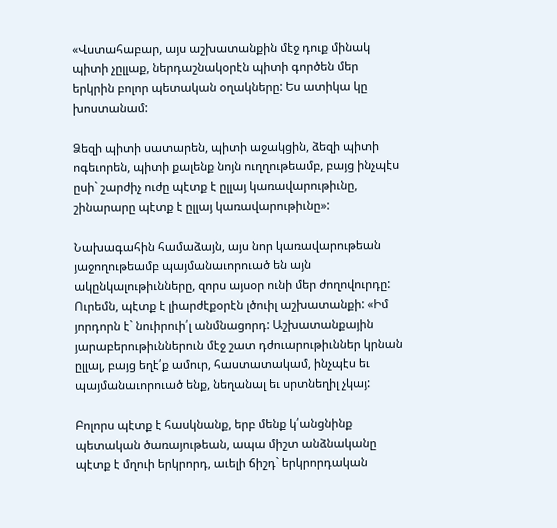«Վստահաբար, այս աշխատանքին մէջ դուք մինակ պիտի չըլլաք, ներդաշնակօրէն պիտի գործեն մեր երկրին բոլոր պետական օղակները: Ես ատիկա կը խոստանամ:

Ձեզի պիտի սատարեն, պիտի աջակցին, ձեզի պիտի ոգեւորեն, պիտի քալենք նոյն ուղղութեամբ, բայց ինչպէս ըսի` շարժիչ ուժը պէտք է ըլլայ կառավարութիւնը, շինարարը պէտք է ըլլայ կառավարութիւնը»:

Նախագահին համաձայն, այս նոր կառավարութեան յաջողութեամբ պայմանաւորուած են այն ակընկալութիւնները, զորս այսօր ունի մեր ժողովուրդը: Ուրեմն, պէտք է լիարժէքօրէն լծուիլ աշխատանքի: «Իմ յորդորն է` նուիրուի՛լ անմնացորդ: Աշխատանքային յարաբերութիւններուն մէջ շատ դժուարութիւններ կրնան ըլլալ, բայց եղէ՛ք ամուր, հաստատակամ, ինչպէս եւ պայմանաւորուած ենք, նեղանալ եւ սրտնեղիլ չկայ:

Բոլորս պէտք է հասկնանք, երբ մենք կ՛անցնինք պետական ծառայութեան, ապա միշտ անձնականը պէտք է մղուի երկրորդ, աւելի ճիշդ` երկրորդական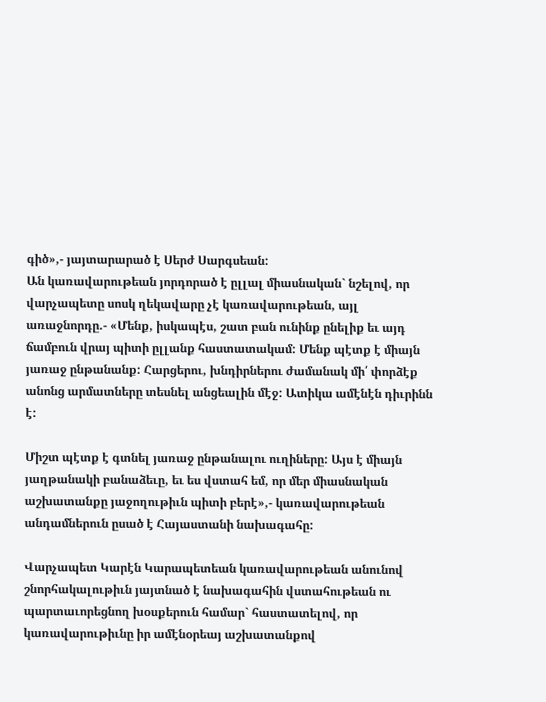գիծ»,- յայտարարած է Սերժ Սարգսեան:
Ան կառավարութեան յորդորած է ըլլալ միասնական` նշելով, որ վարչապետը սոսկ ղեկավարը չէ կառավարութեան, այլ առաջնորդը.- «Մենք, իսկապէս, շատ բան ունինք ընելիք եւ այդ ճամբուն վրայ պիտի ըլլանք հաստատակամ: Մենք պէտք է միայն յառաջ ընթանանք: Հարցերու, խնդիրներու ժամանակ մի՛ փորձէք անոնց արմատները տեսնել անցեալին մէջ: Ատիկա ամէնէն դիւրինն է:

Միշտ պէտք է գտնել յառաջ ընթանալու ուղիները: Այս է միայն յաղթանակի բանաձեւը, եւ ես վստահ եմ, որ մեր միասնական աշխատանքը յաջողութիւն պիտի բերէ»,- կառավարութեան անդամներուն ըսած է Հայաստանի նախագահը:

Վարչապետ Կարէն Կարապետեան կառավարութեան անունով շնորհակալութիւն յայտնած է նախագահին վստահութեան ու պարտաւորեցնող խօսքերուն համար` հաստատելով, որ կառավարութիւնը իր ամէնօրեայ աշխատանքով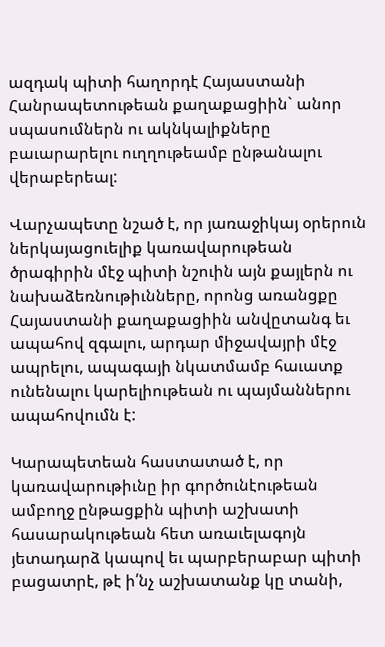ազդակ պիտի հաղորդէ Հայաստանի Հանրապետութեան քաղաքացիին` անոր սպասումներն ու ակնկալիքները բաւարարելու ուղղութեամբ ընթանալու վերաբերեալ:

Վարչապետը նշած է, որ յառաջիկայ օրերուն ներկայացուելիք կառավարութեան ծրագիրին մէջ պիտի նշուին այն քայլերն ու նախաձեռնութիւնները, որոնց առանցքը Հայաստանի քաղաքացիին անվըտանգ եւ ապահով զգալու, արդար միջավայրի մէջ ապրելու, ապագայի նկատմամբ հաւատք ունենալու կարելիութեան ու պայմաններու ապահովումն է:

Կարապետեան հաստատած է, որ կառավարութիւնը իր գործունէութեան ամբողջ ընթացքին պիտի աշխատի հասարակութեան հետ առաւելագոյն յետադարձ կապով եւ պարբերաբար պիտի բացատրէ, թէ ի՛նչ աշխատանք կը տանի,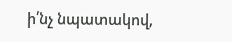ի՛նչ նպատակով,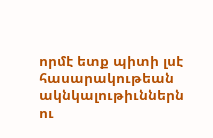որմէ ետք պիտի լսէ հասարակութեան ակնկալութիւններն ու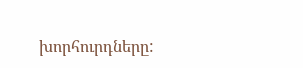խորհուրդները: